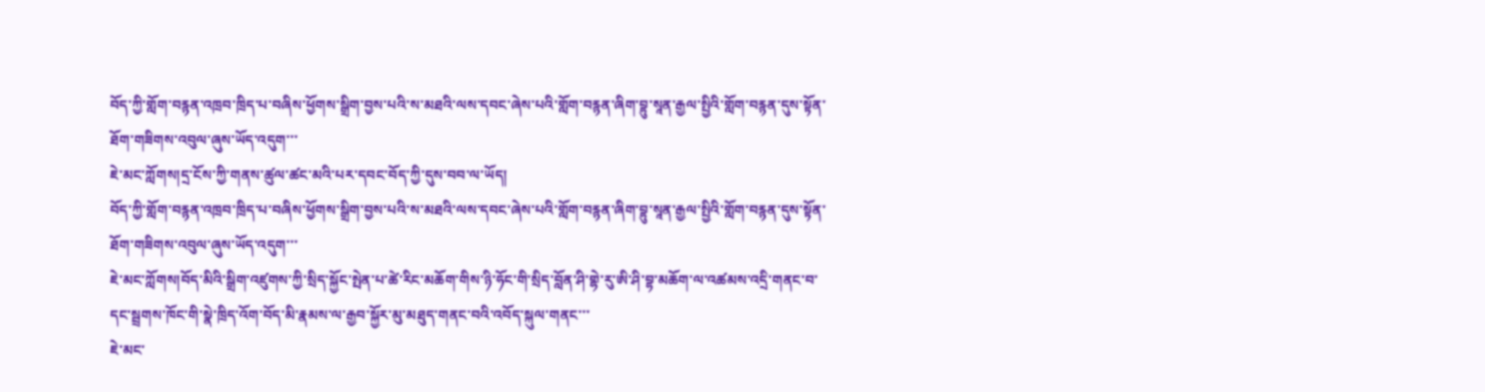བོད་ཀྱི་གློག་བརྙན་འཁྲབ་ཁྲིད་པ་བཞིས་ཕྱོགས་སྒྲིག་བྱས་པའི་ས་མཐའི་ལས་དབང་ཞེས་པའི་གློག་བརྙན་ཞིག་བྷུ་སཱན་རྒྱལ་སྤྱིའི་གློག་བརྙན་དུས་སྟོན་ཐོག་གཟིགས་འབུལ་ཞུས་ཡོད་འདུག་་་
ཇེ་མང་ཀློགས།དྲ་ངོས་ཀྱི་གནས་ཚུལ་ཚང་མའི་པར་དབང་བོད་ཀྱི་དུས་བབ་ལ་ཡོད།
བོད་ཀྱི་གློག་བརྙན་འཁྲབ་ཁྲིད་པ་བཞིས་ཕྱོགས་སྒྲིག་བྱས་པའི་ས་མཐའི་ལས་དབང་ཞེས་པའི་གློག་བརྙན་ཞིག་བྷུ་སཱན་རྒྱལ་སྤྱིའི་གློག་བརྙན་དུས་སྟོན་ཐོག་གཟིགས་འབུལ་ཞུས་ཡོད་འདུག་་་
ཇེ་མང་ཀློགས།བོད་མིའི་སྒྲིག་འཛུགས་ཀྱི་སྲིད་སྐྱོང་སྤེན་པ་ཚེ་རིང་མཆོག་གིས་ཉི་ཧོང་གི་སྲིད་བློན་ཤི་གྷེ་རུ་ཨི་ཤི་བྷ་མཆོག་ལ་འཚམས་འདྲི་གནང་བ་དང་སྦྲགས་ཁོང་གི་སྣེ་ཁྲིད་འོག་བོད་མི་རྣམས་ལ་རྒྱབ་སྐྱོར་མུ་མཐུད་གནང་བའི་འབོད་སྐུལ་གནང་་་
ཇེ་མང་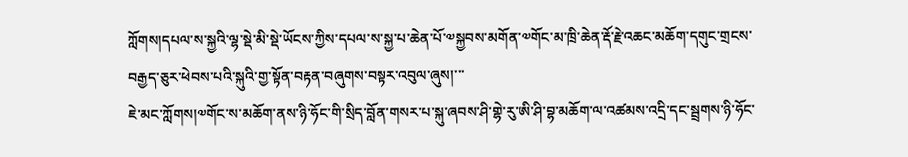ཀློགས།དཔལ་ས་སྐྱའི་ལྷ་སྡེ་མི་སྡེ་ཡོངས་ཀྱིས་དཔལ་ས་སྐྱ་པ་ཆེན་པོ་༧སྐྱབས་མགོན་༧གོང་མ་ཁྲི་ཆེན་རྡོ་རྗེ་འཆང་མཆོག་དགུང་གྲངས་བརྒྱད་ཅུར་ཕེབས་པའི་སྐུའི་གྱ་སྟོན་བརྟན་བཞུགས་བསྟར་འབུལ་ཞུས།་་་
ཇེ་མང་ཀློགས།༧གོང་ས་མཆོག་ནས་ཉི་ཧོང་གི་སྲིད་བློན་གསར་པ་སྐུ་ཞབས་ཤི་གྷེ་རུ་ཨི་ཤི་བྷ་མཆོག་ལ་འཚམས་འདྲི་དང་སྦྲགས་ཉི་ཧོང་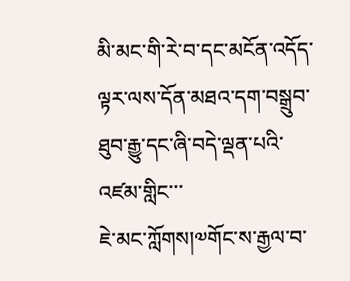མི་མང་གི་རེ་བ་དང་མངོན་འདོད་ལྟར་ལས་དོན་མཐའ་དག་བསྒྲུབ་ཐུབ་རྒྱུ་དང་ཞི་བདེ་ལྡན་པའི་འཛམ་གླིང་་་
ཇེ་མང་ཀློགས།༧གོང་ས་རྒྱལ་བ་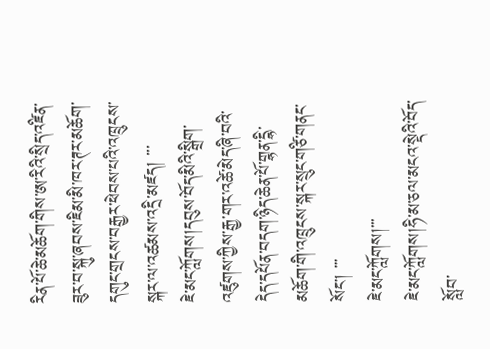རིན་པོ་ཆེ་མཆོག་གིས་ཨ་རིའི་སྲིད་འཛིན་ཟུར་བ་སྐུ་ཞབས་ཇིམ་མི་ཁར་ཊར་མཆོག་དགུང་གྲངས་བརྒྱར་ཕེབས་པའི་འཁྲུངས་སྐར་ལ་འཚམས་འདྲི་མཛད། ་་་
ཇེ་མང་ཀློགས།དབུས་བོད་མིའི་སྒྲིག་འཛུགས་ཀྱིས་རྒྱ་གར་འཚེ་མེད་ཞི་བའི་དེད་དཔོན་བདག་ཉིད་ཆེན་པོ་གྷན་དྷི་མཆོག་གི་འཁྲུངས་སྐར་སྲུང་གཙི་གནང་སོང་། ་་་
ཇེ་མང་ཀློགས།་་་
ཇེ་མང་ཀློགས།ཧི་མ་ཅལ་མངའ་སྡེའི་བོད་སློབ་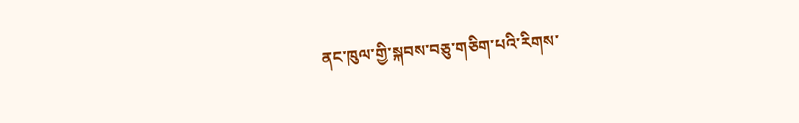ནང་ཁུལ་གྱི་སྐབས་བཅུ་གཅིག་པའི་རིགས་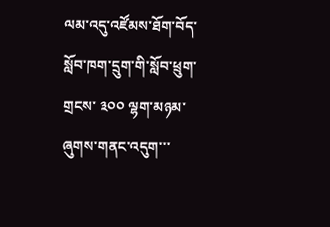ལམ་འདུ་འཛོམས་ཐོག་བོད་སློབ་ཁག་དྲུག་གི་སློབ་ཕྲུག་གྲངས་ ༣༠༠ ལྷག་མཉམ་ཞུགས་གནང་འདུག་་་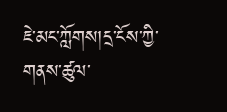ཇེ་མང་ཀློགས།དྲ་ངོས་ཀྱི་གནས་ཚུལ་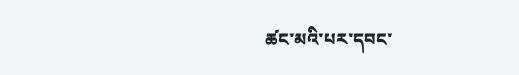ཚང་མའི་པར་དབང་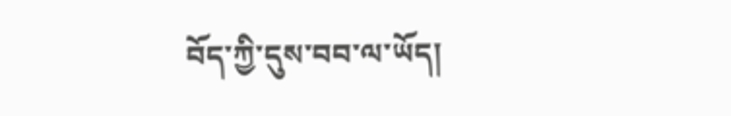བོད་ཀྱི་དུས་བབ་ལ་ཡོད།